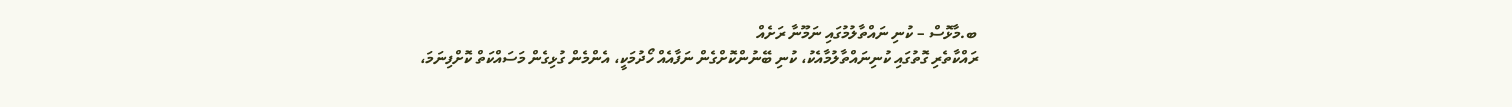ބ.މާޅޮސް – ކުނި ނައްތާލުމުގައި ނަމޫނާ ރަށެއް
ރައްކާތެރި ގޮތުގައި ކުނިނައްތާލުމާއެކު، ކުނި ބޭނުންކޮށްގެން ނަފާއެއް ހޯދުމަކީ، އެންމެން ގުޅިގެން މަސައްކަތް ކޮށްފިނަމަ،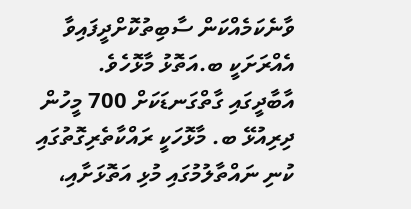ވާނެކަމެއްކަން ސާބިތުކޮށްދީފައިވާ އެއްރަށަކީ ބ.އަތޮޅު މާޅޮހެވެ.
އާބާދީގައި ގާތްގަނޑަކަށް 700 މީހުން ދިރިއުޅޭ ބ. މާޅޮހަކީ ރައްކާތެރިގޮތުގައި ކުނި ނައްތާލުމުގައި މުޅި އަތޮޅަށާއި،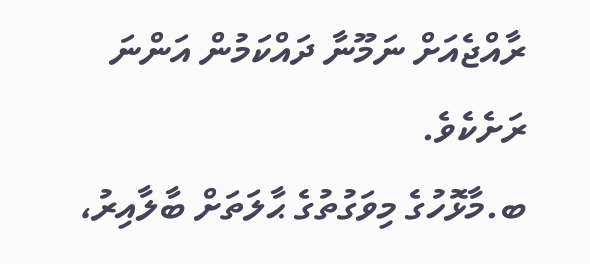ރާއްޖެއަށް ނަމޫނާ ދައްކަމުން އަންނަ ރަށެކެވެ.
ބ.މާޅޮހުގެ މިވަގުތުގެ ޙާލަތަށް ބާލާއިރު،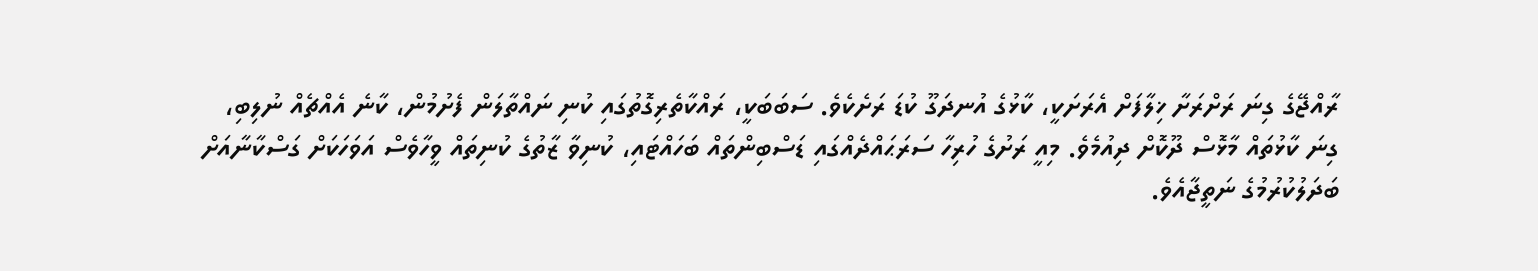ރާއްޖޭގެ ގިނަ ރަށްރަށާ ޚިލާފަށް އެރަށަކީ، ކާޅުގެ އުނދަގޫ ކުޑަ ރަށެކެވެ. ސަބަބަކީ، ރައްކާތެރިގޮތުގައި ކުނި ނައްތާލަން ފެށުމުން، ކާނެ އެއްޗެއް ނުލިބި، ގިނަ ކާޅުތައް މާޅޮސް ދޫކޮށް ދިއުމެވެ. މިއީ ރަށުގެ ހުރިހާ ސަރަޙައްދެއްގައި ޑަސްބިންތައް ބަހައްޓައި، ކުނިވާ ޒާތުގެ ކުނިތައް ވީހާވެސް އަވަހަކަށް ގަސްކާނާއަށް ބަދަލުކުރުމުގެ ނަތީޖާއެވެ.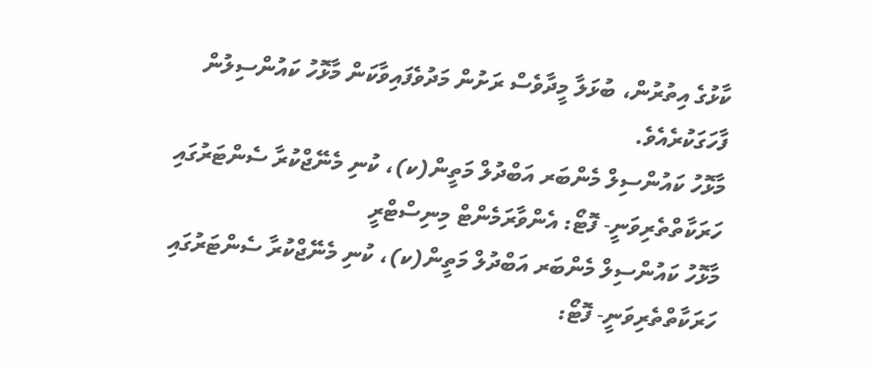ކާޅުގެ އިތުރުން، ބުޅަލާ މީދާވެސް ރަށުން މަދުވެފައިވާކަން މާޅޮހު ކައުންސިލުން ފާހަގަކުރެއެވެ.
މާޅޮހު ކައުންސިލް މެންބަރ އަބްދުލް މަތީން(ކ)، ކުނި މެނޭޖްކުރާ ސެންޓަރުގައި ހަރަކާތްތެރިވަނީ- ފޮޓޯ: އެންވާރަމެންޓް މިނިސްޓްރީ
މާޅޮހު ކައުންސިލް މެންބަރ އަބްދުލް މަތީން(ކ)، ކުނި މެނޭޖްކުރާ ސެންޓަރުގައި ހަރަކާތްތެރިވަނީ- ފޮޓޯ: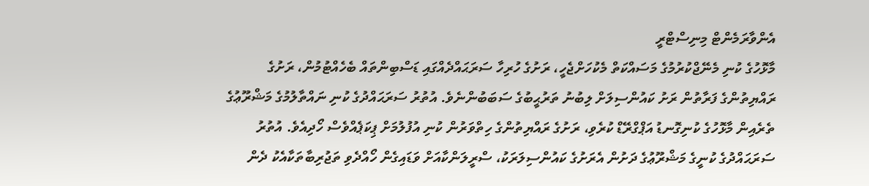އެންވާރަމެންޓް މިނިސްޓްރީ
މާޅޮހުގެ ކުނި މެނޭޖްކުރުމުގެ މަސައްކަތް މެކުހަށްޖެހީ، ރަށުގެ ހުރިހާ ސަރަޙައްދެއްގައި ޑަސްބިންތައް ބެހެއްޓުމުން، ރަށުގެ ރައްޔިތުންގެ ފަރާތުން ރަށު ކައުންސިލަށް ލިބުނު ތަރުޙީބުގެ ސަބަބުންނެވެ. އުތުރު ސަރަޙައްދުގެ ކުނި ނައްތާލުމުގެ މަޝްރޫޢުގެ ތެރެއިން މާޅޮހުގެ ކުނިގޮނޑު އަޕްގްރޭޑް ކުރެވި، ރަށުގެ ރައްޔިތުންގެ ހިތްވަރުން ކުނި އުފުލުމަށް ޕިކަޕެއްވެސް ހޯދިއެވެ. އުތުރު ސަރަޙައްދުގެ ކުނީގެ މަޝްރޫޢުގެ ދަށުން އެރަށުގެ ކައުންސިލަރަކު، ސްރީލަންކާއަށް ވަޑައިގެން ހޯއްދެވި ތަޖުރިބާތަކާއެކު ދެން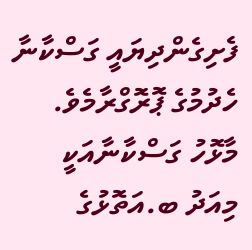ފެށިގެންދިޔައީ ގަސްކާނާ ހެދުމުގެ ޕޮރޮގްރާމެވެ. މާޅޮހު ގަސްކާނާއަކީ މިއަދު ބ.އަތޮޅުގެ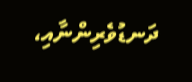ދަނޑުވެރިންނާއި،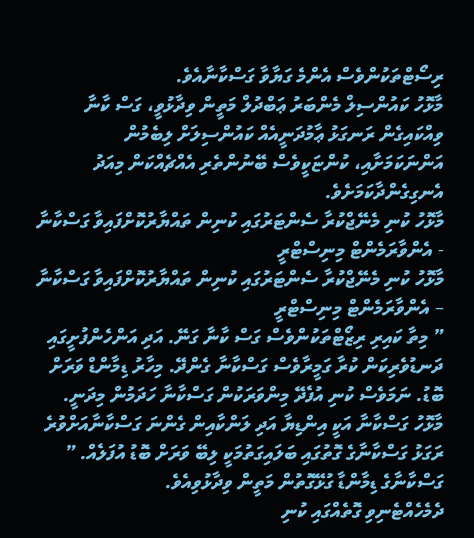ރިސޯޓްތަކުންވެސް އެންމެ ގަޔާވާ ގަސްކާނާއެވެ.
މާޅޮހު ކައުންސިލް މެންބަރު ޢަބްދުލް މަތީން ވިދާޅުވީ، ގަސް ކާނާ ވިއްކައިގެން ރަނގަޅު ޢާމުދަނީއެއް ކައުންސިލަށް ލިބެމުން އަންނަކަމަށާއި، ކުންޏަކީވެސް ބޭނުންތެރި އެއްޗެއްކަން މިއަދު އެނގިގެންދާކަމަށެވެ.
މާޅޮހު ކުނި މެނޭޖްކުރާ ސެންޓަރުގައި ކުނިން ތައްޔާރުކޮށްފައިވާ ގަސްކާނާ - އެންވާރަމެންޓް މިނިސްޓްރީ
މާޅޮހު ކުނި މެނޭޖްކުރާ ސެންޓަރުގައި ކުނިން ތައްޔާރުކޮށްފައިވާ ގަސްކާނާ – އެންވާރަމެންޓް މިނިސްޓްރީ
” މިތާ ކައިރި ރިޒޯޓްތަކުންވެސް ގަސް ކާނާ ގަނޭ. އަދި އަންހެންފުށީގައި ދަނޑުވެރިކަން ކުރާ ގަމީރާވެސް ގަސްކާނާ ގެންދޭ. މިހާރު ޑިމާންޑް ވަރަށް ބޮޑު. ނަމަވެސް ކުނި އުފެދޭ މިންވަރަކުން ގަސްކާނާ ހަދަމުން މިދަނީ. މާޅޮހު ގަސްކާނާ އަކީ އިންޑިޔާ އަދި ލަންކާއިން ގެންނަ ގަސްކާނާއަށްވުރެ ރަގަޅު ގަސްކާނާގެ ގޮތުގައި ބަލައިގަތުމަކީ ލިބޭ ވަރަށް ބޮޑު އުފަލެއް. ” ގަސްކާނާގެ ޑިމާންޑާ ގުޅޭގޮތުން މަތީން ވިދާޅުވިއެވެ.
ދެމެހެއްޓެނިވި ގޮތެއްގައި ކުނި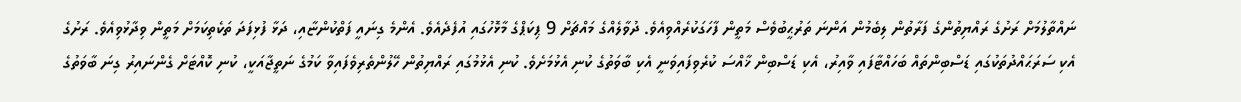ނައްތާލުމަށް ރަށުގެ ރައްޔިތުންގެ ފަރާތުން ލިބެމުން އަންނަ ތަރުޙީބުވެސް މަތީން ފާހަގަކުރެއްވިއެވެ. ދުވާލެއްގެ މައްޗަށް 9 ޕިކަޕްގެ މާޅޮހުގައި އުފެދެއެވެ. އެންމެ ގިނައީ ފަތްކުންޏާއި، ދަޅާ ފުޅިފަދަ ތަކެތިކަމަށް މަތީން ވިދާޅުވިއެވެ. ރަށުގެ އެކި ސަރަޙައްދުތަކުގައި ޑަސްބިންތައް ބަހައްޓާފައި ވާއިރު، އެކި ޑަސްބިން ޚާއްސަ ކުރެވިފައިވަނީ އެކި ބާވަތުގެ ކުނި އެޅުމަށެވެ. ކުނި އެޅުމުގައި ރައްޔިތުން ހޭލުންތެރިވެފައިވާ ކަމުގެ ނަތީޖާއަކީ، ކުނި ކޮއްޓަށް ގެންނައިރު ގިނަ ބާވަތުގެ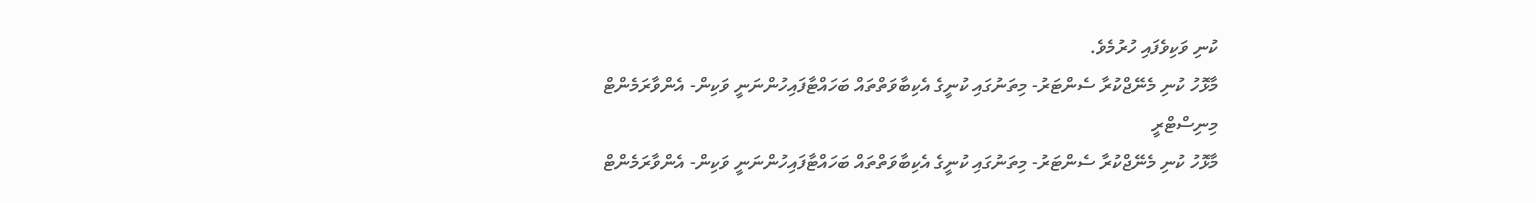ކުނި ވަކިވެފައި ހުރުމެވެ.
މާޅޮހު ކުނި މެނޭޖްކުރާ ސެންޓަރު- މިތަނުގައި ކުނީގެ އެކިބާވަތްތައް ބަހައްޓާފައިހުންނަނީ ވަކިން- އެންވާރަމެންޓް މިނިސްޓްރީ
މާޅޮހު ކުނި މެނޭޖްކުރާ ސެންޓަރު- މިތަނުގައި ކުނީގެ އެކިބާވަތްތައް ބަހައްޓާފައިހުންނަނީ ވަކިން- އެންވާރަމެންޓް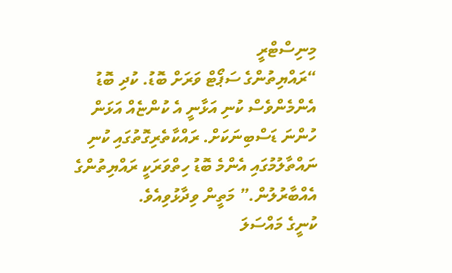މިނިސްޓްރީ
“ރައްޔިތުންގެ ސަޕޯޓް ވަރަށް ބޮޑު. ކުދި ބޮޑު އެންމެންވެސް ކުނި އަޅާނީ އެ ކުންޏެއް އަޅަން ހުންނަ ޑަސްބިނަކަށް. ރައްކާތެރިގޮތުގައި ކުނި ނައްތާލުމުގައި އެންމެ ބޮޑު ހިތްވަރަކީ ރައްޔިތުންގެ އެއްބާރުލުން.” މަތީން ވިދާޅުވިއެވެ.
ކުނީގެ މައްސަލަ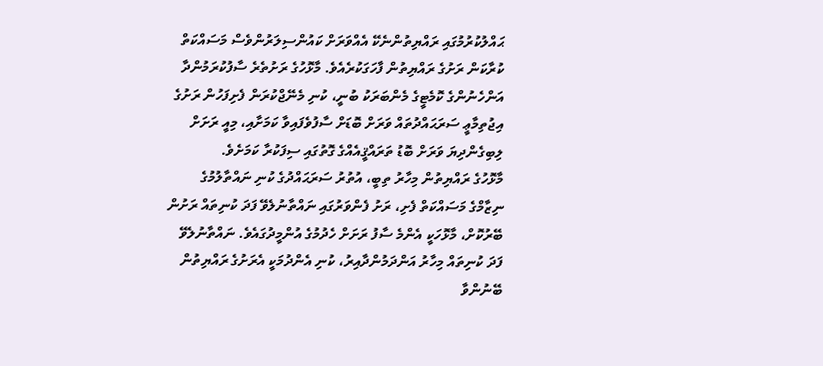ޙައްލުކުރުމުގައި ރައްޔިތުންނެކޭ އެއްވަރަށް ކައުންސިލަރުންވެސް މަސައްކަތް ކުރާކަން ރަށުގެ ރައްޔިތުން ފާހަގަކުރެއެވެ. މާޅޮހުގެ ރަށުތެރެ ސާފުކުރަމުންދާ އަންހެނުންގެ ކޮމެޓީގެ މެންބަރަކު ބުނީ، ކުނި މެނޭޖްކުރަން ފެށިފަހުން ރަށުގެ އިޖުތިމާޢީ ސަރަޙައްދުތައް ވަރަށް ބޮޑަށް ސާފުވެފައިވާ ކަމަށާއި، މިއީ ރަށަށް ލިބިގެންދިޔަ ވަރަށް ބޮޑު ތަރައްޤީއެއްގެ ގޮތުގައި ސިފަކުރާ ކަމަށެވެ.
މާޅޮހުގެ ރައްޔިތުން މިހާރު ތިބީ، އުތުރު ސަރަޙައްދުގެ ކުނި ނައްތާލުމުގެ ނިޒާމްގެ މަސައްކަތް ފެށި، ރަށު ފެންވަރުގައި ނައްތާނުލެވޭ ފަދަ ކުނިތައް ރަށުން ބޭރުކޮށް، މާޅޮހަކީ އެންމެ ސާފު ރަށަށް ހެދުމުގެ އުންމީދުގައެވެ. ނައްތާނުލެވޭ ފަދަ ކުނިތައް މިހާރު އަންދަމުންދާއިރު، ކުނި އެންދުމަކީ އެރަށުގެ ރައްޔިތުން ބޭނުންވާ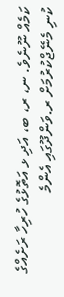ކަމެއް ނޫނެވެ. ނ، ރ، ބ، އަދި ޅ އަތޮޅުގެ ހުރިހާ ރަށެއްގެ ކުނި މެނޭޖްކުރުމަށް ރ.ވަންދޫގައި އެންމެ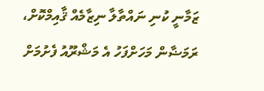ޒަމާނީ ކުނި ނައްތާލާ ނިޒާމެއް ޤާއިމްކޮށް، ރަމަޟާން މަހަށްފަހު އެ މަޝްރޫއު ފެށުމަށް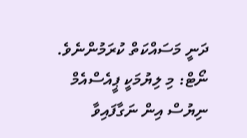ދަނީ މަސައްކަތް ކުރަމުންނެވެ.
ނޯޓް: މި ލިޔުމަކީ ޕީއެސްއެމް ނިޔުސް އިން ނަގާފައިވާ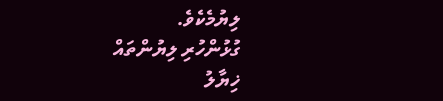ލިޔުމެކެވެ.
ގުޅުންހުރި ލިޔުންތައް
ޚިޔާލު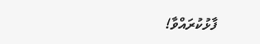ފާޅުކުރައްވާ!